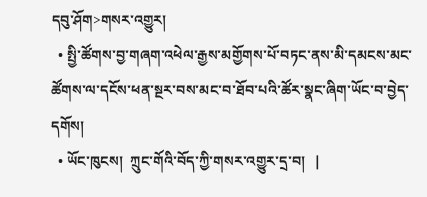དབུ་ཤོག>གསར་འགྱུར།
  • སྤྱི་ཚོགས་བྱ་གཞག་འཕེལ་རྒྱས་མགྱོགས་པོ་བཏང་ནས་མི་དམངས་མང་ཚོགས་ལ་དངོས་ཕན་སྔར་བས་མང་བ་ཐོབ་པའི་ཚོར་སྣང་ཞིག་ཡོང་བ་བྱེད་དགོས།
  • ཡོང་ཁུངས།  ཀྲུང་གོའི་བོད་ཀྱི་གསར་འགྱུར་དྲ་བ།   |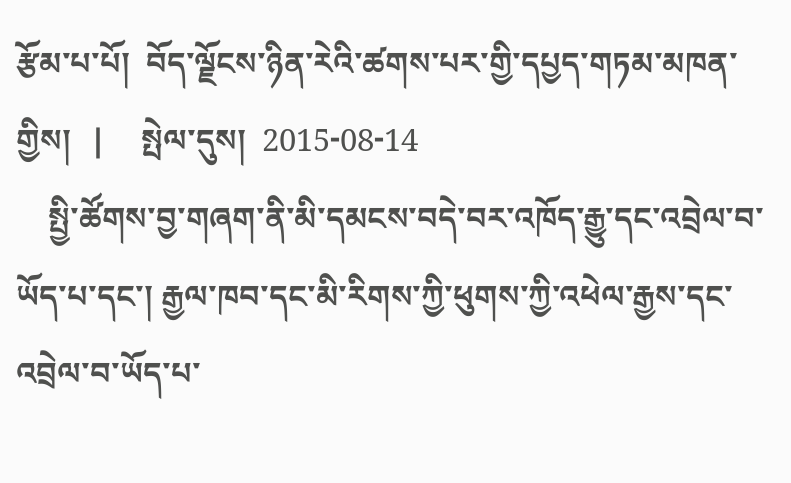རྩོམ་པ་པོ།  བོད་ལྗོངས་ཉིན་རེའི་ཚགས་པར་གྱི་དཔྱད་གཏམ་མཁན་གྱིས།   |     སྤེལ་དུས།  2015-08-14
    སྤྱི་ཚོགས་བྱ་གཞག་ནི་མི་དམངས་བདེ་བར་འཁོད་རྒྱུ་དང་འབྲེལ་བ་ཡོད་པ་དང་། རྒྱལ་ཁབ་དང་མི་རིགས་ཀྱི་ཕུགས་ཀྱི་འཕེལ་རྒྱས་དང་འབྲེལ་བ་ཡོད་པ་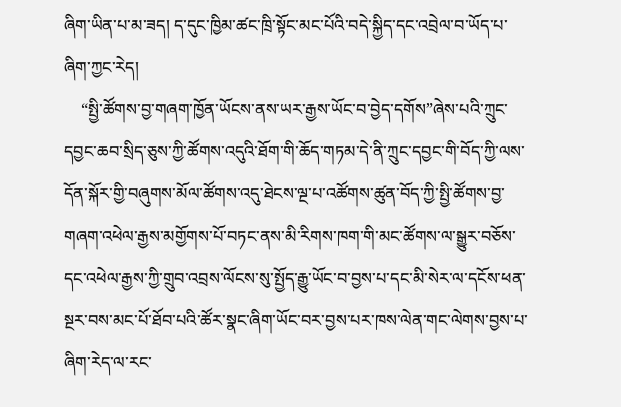ཞིག་ཡིན་པ་མ་ཟད། ད་དུང་ཁྱིམ་ཚང་ཁྲི་སྟོང་མང་པོའི་བདེ་སྐྱིད་དང་འབྲེལ་བ་ཡོད་པ་ཞིག་ཀྱང་རེད།
    “སྤྱི་ཚོགས་བྱ་གཞག་ཁྱོན་ཡོངས་ནས་ཡར་རྒྱས་ཡོང་བ་བྱེད་དགོས”ཞེས་པའི་ཀྲུང་དབྱང་ཆབ་སྲིད་ཅུས་ཀྱི་ཚོགས་འདུའི་ཐོག་གི་ཆོད་གཏམ་དེ་ནི་ཀྲུང་དབྱང་གི་བོད་ཀྱི་ལས་དོན་སྐོར་གྱི་བཞུགས་མོལ་ཚོགས་འདུ་ཐེངས་ལྔ་པ་འཚོགས་ཚུན་བོད་ཀྱི་སྤྱི་ཚོགས་བྱ་གཞག་འཕེལ་རྒྱས་མགྱོགས་པོ་བཏང་ནས་མི་རིགས་ཁག་གི་མང་ཚོགས་ལ་སྒྱུར་བཅོས་དང་འཕེལ་རྒྱས་ཀྱི་གྲུབ་འབྲས་ལོངས་སུ་སྤྱོད་རྒྱུ་ཡོང་བ་བྱས་པ་དང་མི་སེར་ལ་དངོས་ཕན་སྔར་བས་མང་པོ་ཐོབ་པའི་ཚོར་སྣང་ཞིག་ཡོང་བར་བྱས་པར་ཁས་ལེན་གང་ལེགས་བྱས་པ་ཞིག་རེད་ལ་རང་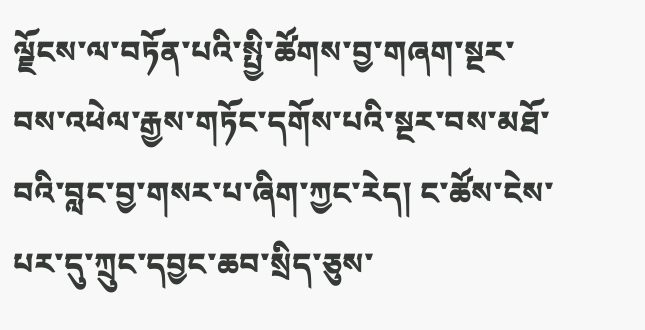ལྗོངས་ལ་བཏོན་པའི་སྤྱི་ཚོགས་བྱ་གཞག་སྔར་བས་འཕེལ་རྒྱས་གཏོང་དགོས་པའི་སྔར་བས་མཐོ་བའི་བླང་བྱ་གསར་པ་ཞིག་ཀྱང་རེད། ང་ཚོས་ངེས་པར་དུ་ཀྲུང་དབྱང་ཆབ་སྲིད་ཅུས་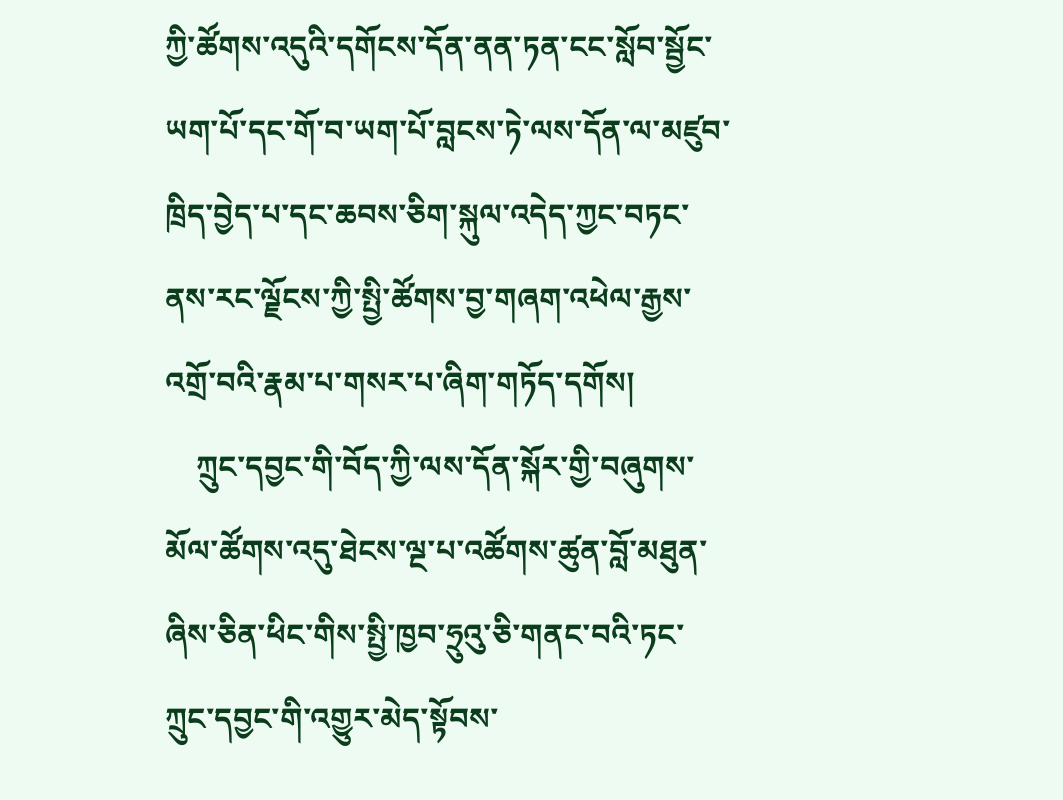ཀྱི་ཚོགས་འདུའི་དགོངས་དོན་ནན་ཏན་ངང་སློབ་སྦྱོང་ཡག་པོ་དང་གོ་བ་ཡག་པོ་བླངས་ཏེ་ལས་དོན་ལ་མཛུབ་ཁྲིད་བྱེད་པ་དང་ཆབས་ཅིག་སྐུལ་འདེད་ཀྱང་བཏང་ནས་རང་ལྗོངས་ཀྱི་སྤྱི་ཚོགས་བྱ་གཞག་འཕེལ་རྒྱས་འགྲོ་བའི་རྣམ་པ་གསར་པ་ཞིག་གཏོད་དགོས།
    ཀྲུང་དབྱང་གི་བོད་ཀྱི་ལས་དོན་སྐོར་གྱི་བཞུགས་མོལ་ཚོགས་འདུ་ཐེངས་ལྔ་པ་འཚོགས་ཚུན་བློ་མཐུན་ཞིས་ཅིན་ཕིང་གིས་སྤྱི་ཁྱབ་ཧྲུའུ་ཅི་གནང་བའི་ཏང་ཀྲུང་དབྱང་གི་འགྱུར་མེད་སྟོབས་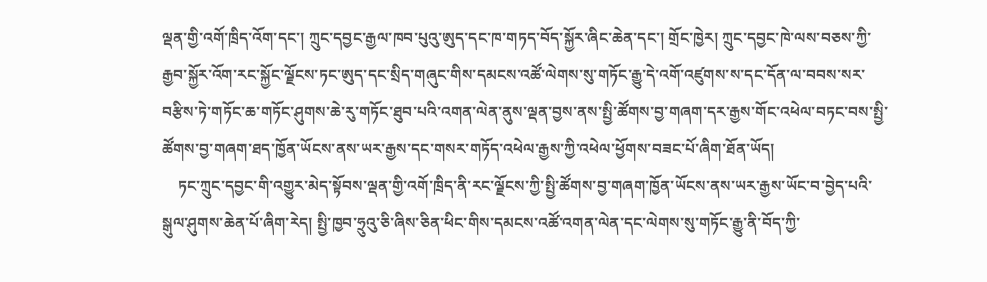ལྡན་གྱི་འགོ་ཁྲིད་འོག་དང་། ཀྲུང་དབྱང་རྒྱལ་ཁབ་པུའུ་ཨུད་དང་ཁ་གཏད་བོད་སྐྱོར་ཞིང་ཆེན་དང་། གྲོང་ཁྱེར། ཀྲུང་དབྱང་ཁེ་ལས་བཅས་ཀྱི་རྒྱབ་སྐྱོར་འོག་རང་སྐྱོང་ལྗོངས་ཏང་ཨུད་དང་སྲིད་གཞུང་གིས་དམངས་འཚོ་ལེགས་སུ་གཏོང་རྒྱུ་དེ་འགོ་འཛུགས་ས་དང་དོན་ལ་བབས་སར་བརྩིས་ཏེ་གཏོང་ཆ་གཏོང་ཤུགས་ཆེ་རུ་གཏོང་ཐུབ་པའི་འགན་ལེན་ནུས་ལྡན་བྱས་ནས་སྤྱི་ཚོགས་བྱ་གཞག་དར་རྒྱས་གོང་འཕེལ་བཏང་བས་སྤྱི་ཚོགས་བྱ་གཞག་ཐད་ཁྱོན་ཡོངས་ནས་ཡར་རྒྱས་དང་གསར་གཏོད་འཕེལ་རྒྱས་ཀྱི་འཕེལ་ཕྱོགས་བཟང་པོ་ཞིག་ཐོན་ཡོད།
    ཏང་ཀྲུང་དབྱང་གི་འགྱུར་མེད་སྟོབས་ལྡན་གྱི་འགོ་ཁྲིད་ནི་རང་ལྗོངས་ཀྱི་སྤྱི་ཚོགས་བྱ་གཞག་ཁྱོན་ཡོངས་ནས་ཡར་རྒྱས་ཡོང་བ་བྱེད་པའི་སྒུལ་ཤུགས་ཆེན་པོ་ཞིག་རེད། སྤྱི་ཁྱབ་ཧྲུའུ་ཅི་ཞིས་ཅིན་ཕིང་གིས་དམངས་འཚོ་འགན་ལེན་དང་ལེགས་སུ་གཏོང་རྒྱུ་ནི་བོད་ཀྱི་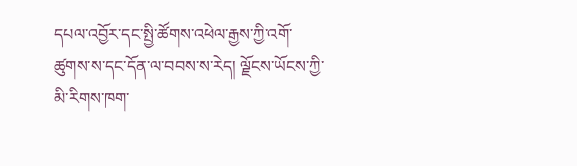དཔལ་འབྱོར་དང་སྤྱི་ཚོགས་འཕེལ་རྒྱས་ཀྱི་འགོ་ཚུགས་ས་དང་དོན་ལ་བབས་ས་རེད། ལྗོངས་ཡོངས་ཀྱི་མི་རིགས་ཁག་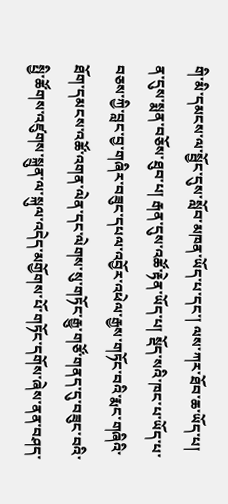གི་མི་དམངས་ལ་སྦྱོང་དུས་སློབ་མཁན་ཡོད་པ་དང་། ལས་ཀར་ཐོབ་ཆ་ཡོད་པ། ན་དུས་སྨན་བཅོས་ཐུབ་པ། རྒན་དུས་འཚོ་རྟེན་ཡོད་པ། སྡོད་སའི་ཁང་པ་ཡོད་པ་བཅས་ཀྱི་བླང་བྱ་གཞིར་བཟུང་དཔལ་འབྱོར་འཕེལ་རྒྱས་གཏོང་བའི་རྨང་གཞིའི་ཐོག་དམངས་འཚོ་འགན་ལེན་དང་ལེགས་སུ་གཏོང་རྒྱུ་གཙོ་གནད་དུ་བཟུང་བའི་སྤྱི་ཚོགས་འཛུགས་སྐྲུན་ལ་སྐུལ་འདེད་མགྱོགས་པོ་གཏོང་དགོས་ཞེས་ནན་བཤད་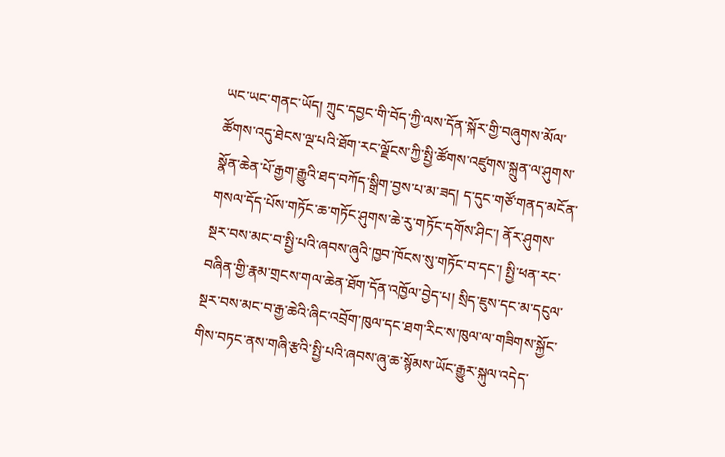ཡང་ཡང་གནང་ཡོད། ཀྲུང་དབྱང་གི་བོད་ཀྱི་ལས་དོན་སྐོར་གྱི་བཞུགས་མོལ་ཚོགས་འདུ་ཐེངས་ལྔ་པའི་ཐོག་རང་ལྗོངས་ཀྱི་སྤྱི་ཚོགས་འཛུགས་སྐྲུན་ལ་ཤུགས་སྣོན་ཆེན་པོ་རྒྱག་རྒྱུའི་ཐད་བཀོད་སྒྲིག་བྱས་པ་མ་ཟད། ད་དུང་གཙོ་གནད་མངོན་གསལ་དོད་པོས་གཏོང་ཆ་གཏོང་ཤུགས་ཆེ་རུ་གཏོང་དགོས་ཤིང་། ནོར་ཤུགས་སྔར་བས་མང་བ་སྤྱི་པའི་ཞབས་ཞུའི་ཁྱབ་ཁོངས་སུ་གཏོང་བ་དང་། སྤྱི་ཕན་རང་བཞིན་གྱི་རྣམ་གྲངས་གལ་ཆེན་ཐོག་དོན་འཁྱོལ་བྱེད་པ། སྲིད་ཇུས་དང་མ་དངུལ་སྔར་བས་མང་བ་རྒྱ་ཆེའི་ཞིང་འབྲོག་ཁུལ་དང་ཐག་རིང་ས་ཁུལ་ལ་གཟིགས་སྐྱོང་གིས་བཏང་ནས་གཞི་རྩའི་སྤྱི་པའི་ཞབས་ཞུ་ཆ་སྙོམས་ཡོང་རྒྱུར་སྐུལ་འདེད་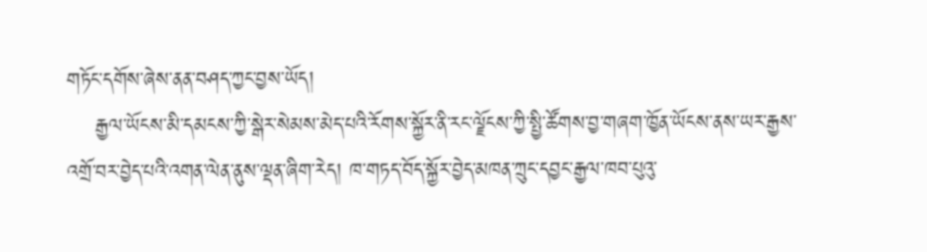གཏོང་དགོས་ཞེས་ནན་བཤད་ཀྱང་བྱས་ཡོད།
    རྒྱལ་ཡོངས་མི་དམངས་ཀྱི་སྒེར་སེམས་མེད་པའི་རོགས་སྐྱོར་ནི་རང་ལྗོངས་ཀྱི་སྤྱི་ཚོགས་བྱ་གཞག་ཁྱོན་ཡོངས་ནས་ཡར་རྒྱས་འགྲོ་བར་བྱེད་པའི་འགན་ལེན་ནུས་ལྡན་ཞིག་རེད། ཁ་གཏད་བོད་སྐྱོར་བྱེད་མཁན་ཀྲུང་དབྱང་རྒྱལ་ཁབ་པུའུ་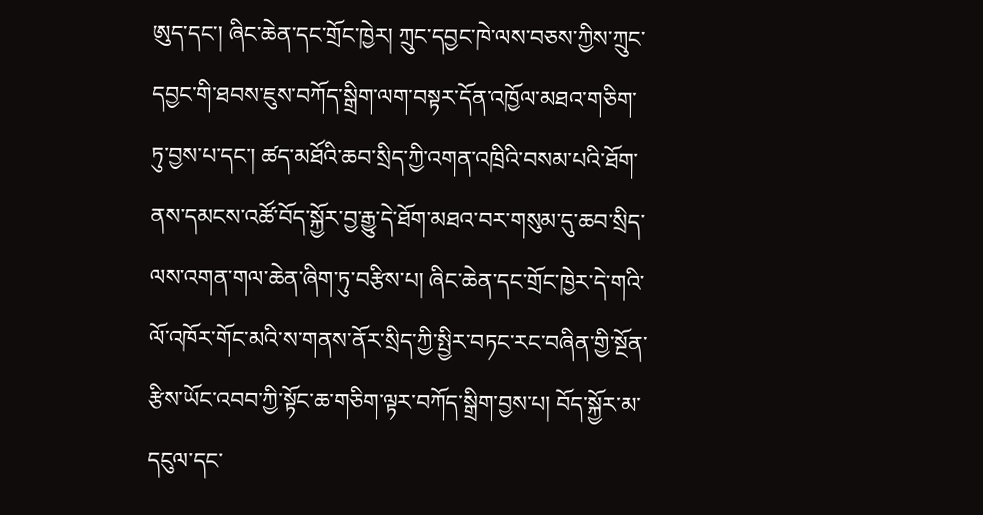ཨུད་དང་། ཞིང་ཆེན་དང་གྲོང་ཁྱེར། ཀྲུང་དབྱང་ཁེ་ལས་བཅས་ཀྱིས་ཀྲུང་དབྱང་གི་ཐབས་ཇུས་བཀོད་སྒྲིག་ལག་བསྟར་དོན་འཁྱོལ་མཐའ་གཅིག་ཏུ་བྱས་པ་དང་། ཚད་མཐོའི་ཆབ་སྲིད་ཀྱི་འགན་འཁྲིའི་བསམ་པའི་ཐོག་ནས་དམངས་འཚོ་བོད་སྐྱོར་བྱ་རྒྱུ་དེ་ཐོག་མཐའ་བར་གསུམ་དུ་ཆབ་སྲིད་ལས་འགན་གལ་ཆེན་ཞིག་ཏུ་བརྩིས་པ། ཞིང་ཆེན་དང་གྲོང་ཁྱེར་དེ་གའི་ལོ་འཁོར་གོང་མའི་ས་གནས་ནོར་སྲིད་ཀྱི་སྤྱིར་བཏང་རང་བཞིན་གྱི་སྔོན་རྩིས་ཡོང་འབབ་ཀྱི་སྟོང་ཆ་གཅིག་ལྟར་བཀོད་སྒྲིག་བྱས་པ། བོད་སྐྱོར་མ་དངུལ་དང་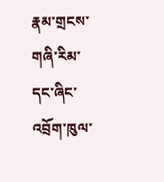རྣམ་གྲངས་གཞི་རིམ་དང་ཞིང་འབྲོག་ཁུལ་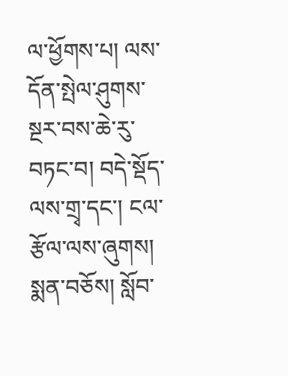ལ་ཕྱོགས་པ། ལས་དོན་སྤེལ་ཤུགས་སྔར་བས་ཆེ་རུ་བཏང་བ། བདེ་སྡོད་ལས་གྲྭ་དང་། ངལ་རྩོལ་ལས་ཞུགས། སྨན་བཅོས། སློབ་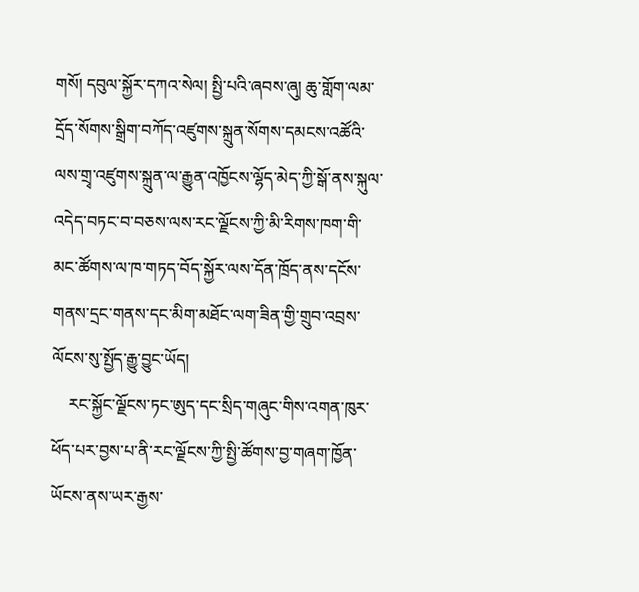གསོ། དབུལ་སྐྱོར་དཀའ་སེལ། སྤྱི་པའི་ཞབས་ཞུ། ཆུ་གློག་ལམ་དྲོད་སོགས་སྒྲིག་བཀོད་འཛུགས་སྐྲུན་སོགས་དམངས་འཚོའི་ལས་གྲྭ་འཛུགས་སྐྲུན་ལ་རྒྱུན་འཁྱོངས་ལྷོད་མེད་ཀྱི་སྒོ་ནས་སྐུལ་འདེད་བཏང་བ་བཅས་ལས་རང་ལྗོངས་ཀྱི་མི་རིགས་ཁག་གི་མང་ཚོགས་ལ་ཁ་གཏད་བོད་སྐྱོར་ལས་དོན་ཁྲོད་ནས་དངོས་གནས་དྲང་གནས་དང་མིག་མཐོང་ལག་ཟིན་གྱི་གྲུབ་འབྲས་ལོངས་སུ་སྤྱོད་རྒྱུ་བྱུང་ཡོད།
    རང་སྐྱོང་ལྗོངས་ཏང་ཨུད་དང་སྲིད་གཞུང་གིས་འགན་ཁུར་ཕོད་པར་བྱས་པ་ནི་རང་ལྗོངས་ཀྱི་སྤྱི་ཚོགས་བྱ་གཞག་ཁྱོན་ཡོངས་ནས་ཡར་རྒྱས་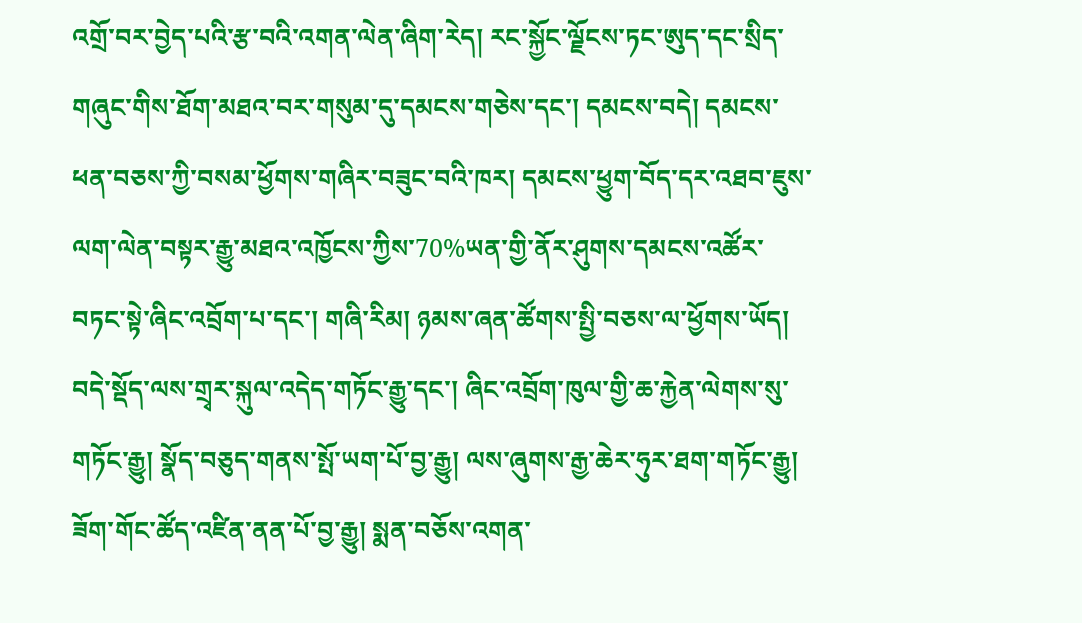འགྲོ་བར་བྱེད་པའི་རྩ་བའི་འགན་ལེན་ཞིག་རེད། རང་སྐྱོང་ལྗོངས་ཏང་ཨུད་དང་སྲིད་གཞུང་གིས་ཐོག་མཐའ་བར་གསུམ་དུ་དམངས་གཅེས་དང་། དམངས་བདེ། དམངས་ཕན་བཅས་ཀྱི་བསམ་ཕྱོགས་གཞིར་བཟུང་བའི་ཁར། དམངས་ཕྱུག་བོད་དར་འཐབ་ཇུས་ལག་ལེན་བསྟར་རྒྱུ་མཐའ་འཁྱོངས་ཀྱིས་70%ཡན་གྱི་ནོར་ཤུགས་དམངས་འཚོར་བཏང་སྟེ་ཞིང་འབྲོག་པ་དང་། གཞི་རིམ། ཉམས་ཞན་ཚོགས་སྤྱི་བཅས་ལ་ཕྱོགས་ཡོད། བདེ་སྡོད་ལས་གྲྭར་སྐུལ་འདེད་གཏོང་རྒྱུ་དང་། ཞིང་འབྲོག་ཁུལ་གྱི་ཆ་རྐྱེན་ལེགས་སུ་གཏོང་རྒྱུ། སྣོད་བཅུད་གནས་སྤོ་ཡག་པོ་བྱ་རྒྱུ། ལས་ཞུགས་རྒྱ་ཆེར་ཧུར་ཐག་གཏོང་རྒྱུ། ཟོག་གོང་ཚོད་འཛིན་ནན་པོ་བྱ་རྒྱུ། སྨན་བཅོས་འགན་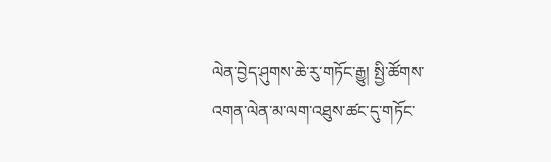ལེན་བྱེད་ཤུགས་ཆེ་རུ་གཏོང་རྒྱུ། སྤྱི་ཚོགས་འགན་ལེན་མ་ལག་འཐུས་ཚང་དུ་གཏོང་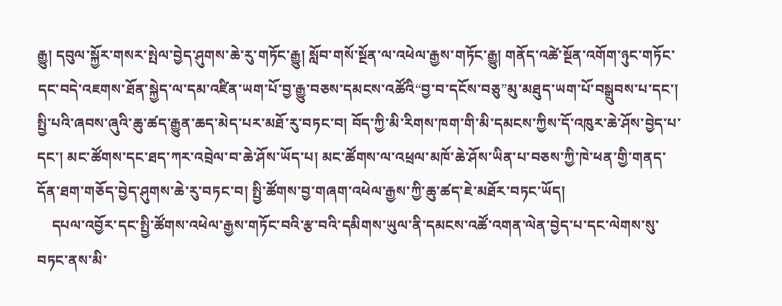རྒྱུ། དབུལ་སྐྱོར་གསར་སྤེལ་བྱེད་ཤུགས་ཆེ་རུ་གཏོང་རྒྱུ། སློབ་གསོ་སྔོན་ལ་འཕེལ་རྒྱས་གཏོང་རྒྱུ། གནོད་འཚེ་སྔོན་འགོག་ཉུང་གཏོང་དང་བདེ་འཇགས་ཐོན་སྐྱེད་ལ་དམ་འཛིན་ཡག་པོ་བྱ་རྒྱུ་བཅས་དམངས་འཚོའི“བྱ་བ་དངོས་བཅུ”མུ་མཐུད་ཡག་པོ་བསྒྲུབས་པ་དང་། སྤྱི་པའི་ཞབས་ཞུའི་ཆུ་ཚད་རྒྱུན་ཆད་མེད་པར་མཐོ་རུ་བཏང་བ། བོད་ཀྱི་མི་རིགས་ཁག་གི་མི་དམངས་ཀྱིས་དོ་འཁུར་ཆེ་ཤོས་བྱེད་པ་དང་། མང་ཚོགས་དང་ཐད་ཀར་འབྲེལ་བ་ཆེ་ཤོས་ཡོད་པ། མང་ཚོགས་ལ་འཕྲལ་མཁོ་ཆེ་ཤོས་ཡིན་པ་བཅས་ཀྱི་ཁེ་ཕན་གྱི་གནད་དོན་ཐག་གཅོད་བྱེད་ཤུགས་ཆེ་རུ་བཏང་བ། སྤྱི་ཚོགས་བྱ་གཞག་འཕེལ་རྒྱས་ཀྱི་ཆུ་ཚད་ཇེ་མཐོར་བཏང་ཡོད།
    དཔལ་འབྱོར་དང་སྤྱི་ཚོགས་འཕེལ་རྒྱས་གཏོང་བའི་རྩ་བའི་དམིགས་ཡུལ་ནི་དམངས་འཚོ་འགན་ལེན་བྱེད་པ་དང་ལེགས་སུ་བཏང་ནས་མི་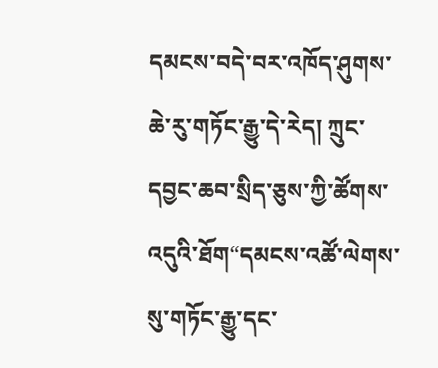དམངས་བདེ་བར་འཁོད་ཤུགས་ཆེ་རུ་གཏོང་རྒྱུ་དེ་རེད། ཀྲུང་དབྱང་ཆབ་སྲིད་ཅུས་ཀྱི་ཚོགས་འདུའི་ཐོག“དམངས་འཚོ་ལེགས་སུ་གཏོང་རྒྱུ་དང་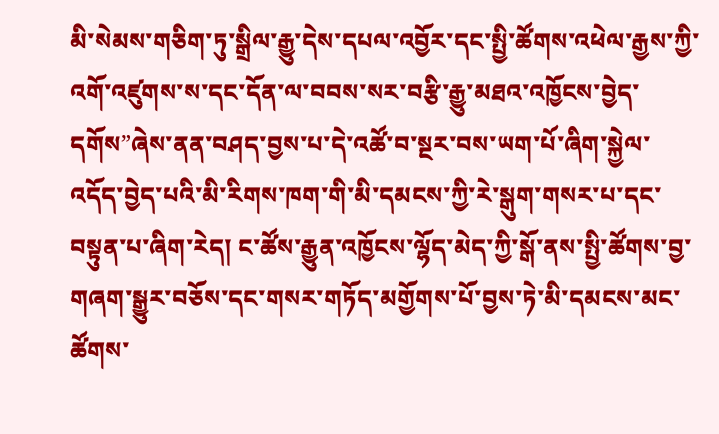མི་སེམས་གཅིག་ཏུ་སྒྲིལ་རྒྱུ་དེས་དཔལ་འབྱོར་དང་སྤྱི་ཚོགས་འཕེལ་རྒྱས་ཀྱི་འགོ་འཛུགས་ས་དང་དོན་ལ་བབས་སར་བརྩི་རྒྱུ་མཐའ་འཁྱོངས་བྱེད་དགོས”ཞེས་ནན་བཤད་བྱས་པ་དེ་འཚོ་བ་སྔར་བས་ཡག་པོ་ཞིག་སྐྱེལ་འདོད་བྱེད་པའི་མི་རིགས་ཁག་གི་མི་དམངས་ཀྱི་རེ་སྒུག་གསར་པ་དང་བསྟུན་པ་ཞིག་རེད། ང་ཚོས་རྒྱུན་འཁྱོངས་ལྷོད་མེད་ཀྱི་སྒོ་ནས་སྤྱི་ཚོགས་བྱ་གཞག་སྒྱུར་བཅོས་དང་གསར་གཏོད་མགྱོགས་པོ་བྱས་ཏེ་མི་དམངས་མང་ཚོགས་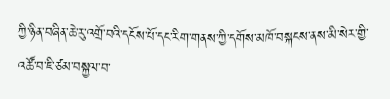ཀྱི་ཉིན་བཞིན་ཆེ་རུ་འགྲོ་བའི་དངོས་པོ་དང་རིག་གནས་ཀྱི་དགོས་མཁོ་བསྐངས་ནས་མི་སེར་གྱི་འཚོ་བ་ཇི་ཙམ་བསྐྱལ་བ་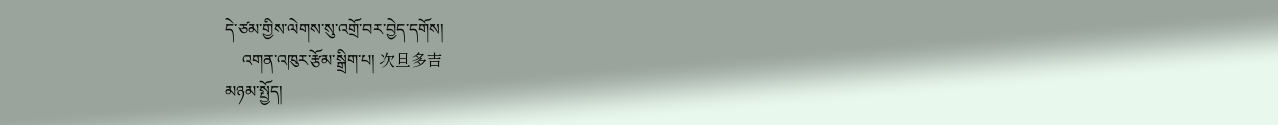དེ་ཙམ་གྱིས་ལེགས་སུ་འགྲོ་བར་བྱེད་དགོས།
    འགན་འཁུར་རྩོམ་སྒྲིག་པ། 次旦多吉
མཉམ་སྤྱོད།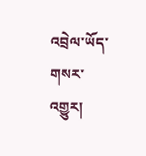འབྲེལ་ཡོད་གསར་འགྱུར།